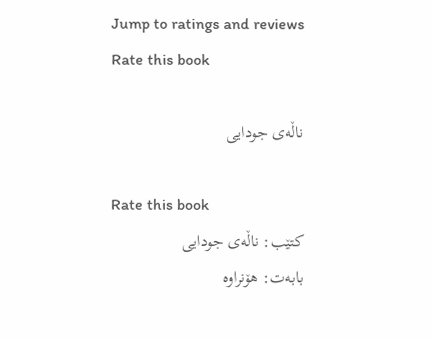Jump to ratings and reviews
Rate this book

ناڵەی جودایی

Rate this book
کتێب: ناڵەی جودایی
بابەت: هۆنراوە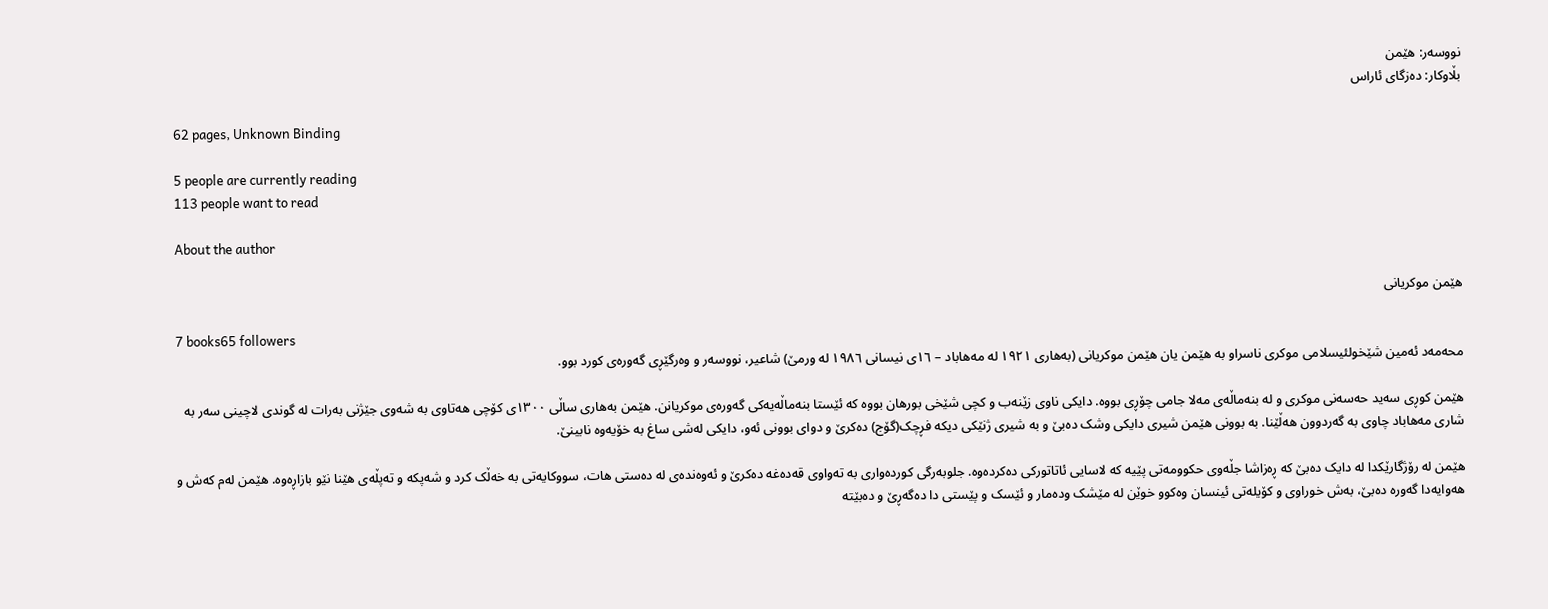نووسەر: هێمن
بڵاوکار: دەزگای ئاراس

62 pages, Unknown Binding

5 people are currently reading
113 people want to read

About the author

هێمن موکریانی

7 books65 followers
محەمەد ئەمین شێخولئیسلامی موکری ناسراو بە ھێمن یان ھێمن موکریانی (بەھاری ١٩٢١ لە مەھاباد – ١٦ی نیسانی ١٩٨٦ لە ورمێ) شاعیر، نووسەر و وەرگێڕی گەورەی کورد بوو.

ھێمن کوڕی سەید حەسەنی موکری و لە بنەماڵەی مەلا جامی چۆڕی بووە. دایکی ناوی زێنەب و کچی شێخی بورھان بووە کە ئێستا بنەماڵەیەکی گەورەی موکریانن. ھێمن بەھاری ساڵی ١٣٠٠ی کۆچی ھەتاوی بە شەوی جێژنی بەرات لە گوندی لاچینی سەر بە شاری مەھاباد چاوی بە گەردوون ھەڵێنا. بە بوونی ھێمن شیری دایکی وشک دەبێ و بە شیری ژنێکی دیکە فڕچک(گۆج) دەکرێ و دوای بوونی ئەو، دایکی لەشی ساغ بە خۆیەوە نابینێ.

ھێمن لە رۆژگارێکدا لە دایک دەبێ کە ڕەزاشا جڵەوی حکوومەتی پێیە کە لاسایی ئاتاتورکی دەکردەوە. جلوبەرگی کوردەواری بە تەواوی قەدەغە دەکرێ و ئەوەندەی لە دەستی ھات، سووکایەتی بە خەڵک کرد و شەپکە و تەپڵەی ھێنا نێو بازاڕەوە. ھێمن لەم کەش و ھەوایەدا گەورە دەبێ، بەش خوراوی و کۆیلەتی ئینسان وەکوو خوێن لە مێشک ودەمار و ئێسک و پێستی دا دەگەڕێ و دەبێتە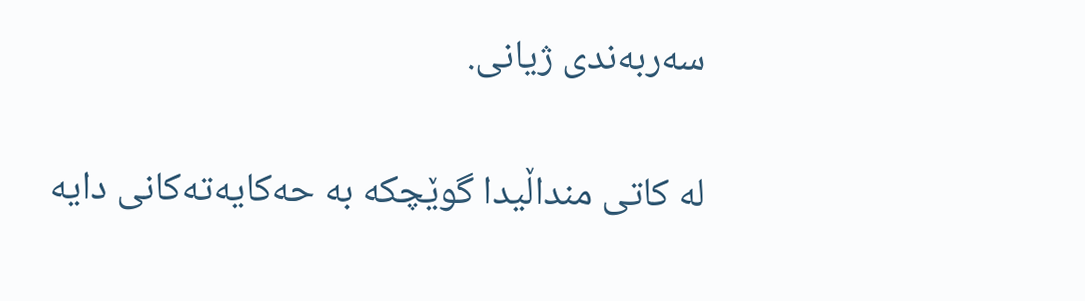سەربەندی ژیانی.

لە کاتی منداڵیدا گوێچکە بە حەکایەتەکانی دایە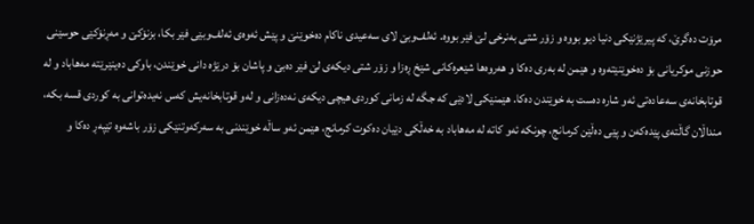مرۆت دەگرێ، کە پیرێژنێکی دنیا دیو‌ بووە و زۆر شتی بەنرخی لێ فێر بووە. ئەلف‌وبێ لای سەعیدی ناکام دەخوێنێ و پێش ئەوەی ئەلف‌وبێی فێر بکا، بزنۆکێ و مەڕنۆکێی حوسێنی حوزنی موکریانی بۆ دەخوێنێتەوە و ھێمن لە بەری دەکا و ھەروەھا شێعرەکانی شێخ ڕەزا و زۆر شتی دیکەی لێ فێر دەبێ و پاشان بۆ درێژە دانی خوێندن، باوکی دەینێرێتە مەھاباد و لە قوتابخانەی سەعادەتی ئەو شارە دەست بە خوێندن دەکا. ھێمنێکی لادێی کە جگە لە زمانی کوردی ھیچی دیکەی نەدەزانی و لەو قوتابخانەیش کەس نەیدەتوانی بە کوردی قسە بکە، منداڵان گاڵتەی پێدەکەن و پێی دەڵێن کرمانج، چونکە ئەو کاتە لە مەھاباد بە خەڵکی دێیان دەکوت کرمانج، ھێمن ئەو ساڵە خوێندنی بە سەرکەوتنێکی زۆر باشەوە تێپەڕ دەکا و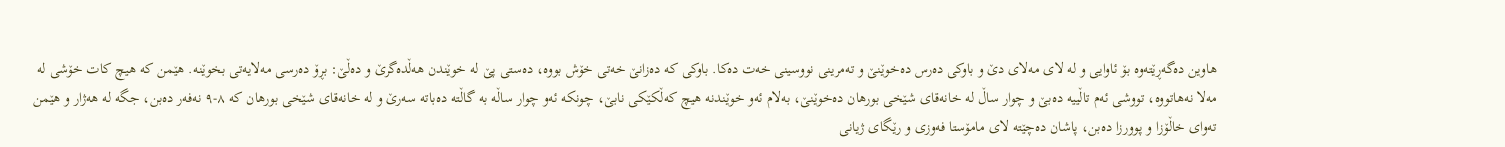ھاوین دەگەڕێتەوە بۆ ئاوایی و لە لای مەلای دێ و باوکی دەرس دەخوێنێ و تەمرینی نووسینی خەت دەکا. باوکی کە دەزانێ خەتی خۆش بووە، دەستی پێ لە خوێندن ھەڵدەگرێ و دەڵێ: بڕۆ دەرسی مەلایەتی بخوێنە. ھێمن کە ھیچ کات خۆشی لە مەلا نەھاتووە، تووشی ئەم تاڵییە دەبێ و چوار ساڵ لە خانەقای شێخی بورھان دەخوێنێ، بەلام ئەو خوێندنە ھیچ کەڵکێکی نابێ، چونکە ئەو چوار ساڵە بە گاڵتە دەباتە سەرێ و لە خانەقای شێخی بورھان کە ٨-٩ نەفەر دەبن، جگە لە ھەژار و ھێمن تەوای خاڵۆزا و پوورزا دەبن، پاشان دەچێتە لای مامۆستا فەوزی و رێگای ژیانی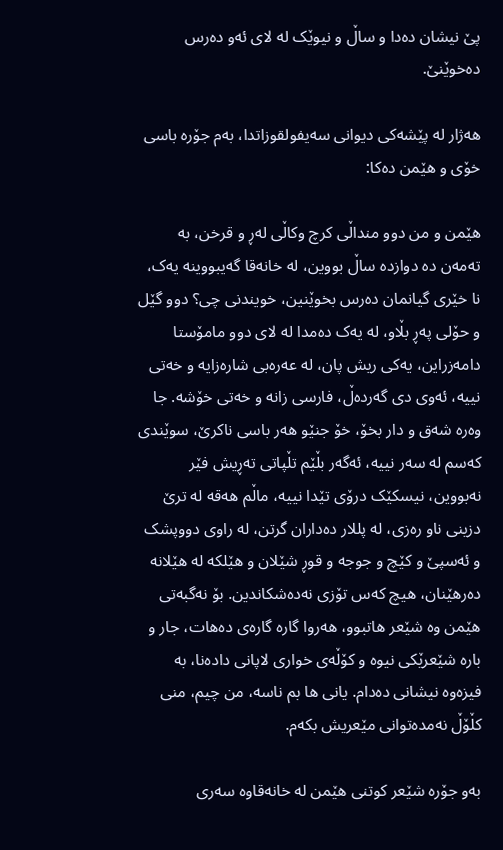پێ نیشان دەدا و ساڵ و نیوێک لە لای ئەو دەرس دەخوێنێ.

ھەژار لە پێشەکی دیوانی سەیفولقوزاتدا، بەم جۆرە باسی خۆی و ھێمن دەکا:

ھێمن و من دوو منداڵی کرچ وکاڵی لەڕ و قرخن، بە تەمەن دە دوازدە ساڵ بووین، لە خانەقا گەیبووینە یەک، نا خێری گیانمان دەرس بخوێنین، خویندنی چی؟ دوو گێل و حۆلی پەڕ بڵاو، لە یەک دەمدا لە لای دوو مامۆستا دامەزراین، یەکی ریش پان، لە عەرەبی شارەزایە و خەتی نییە، ئەوی دی گەردەڵ، فارسی زانە و خەتی خۆشە. جا وەرە شەق و دار بخۆ، خۆ جنێو ھەر باسی ناکرێ، سوێندی کەسم لە سەر نییە، ئەگەر بڵێم تڵپاتی تەڕیش فێر نەبووین، نیسکێک درۆی تێدا نییە، ماڵم ھەقە لە ترێ دزینی ناو رەزی، لە پللار دەداران گرتن، لە راوی دووپشک و ئەسپێ و کێچ و جوجە و قوڕ شێلان و ھێلکە لە ھێلانە دەرھێنان، ھیچ کەس تۆزی نەدەشکاندین. بۆ نەگبەتی ھێمن وە شێعر ھاتبوو، ھەروا گارە گارەی دەھات، جار و بارە شێعرێکی نیوە و کۆڵەی خواری لاپانی دادەنا، بە فیزەوە نیشانی دەدام. یانی ھا بم ناسە، من چیم، منی کڵۆڵ نەمدەتوانی مێعریش بکەم.

بەو جۆرە شێعر کوتنی ھێمن لە خانەقاوە سەری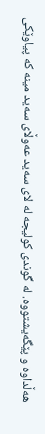ھەڵداوە و پێگەیشتووە. لە گوندی کولیجە لە لای سەید عەوڵای سەید مینە کە پیاوێکی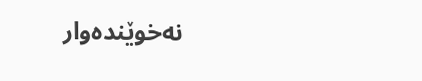نەخوێندەوار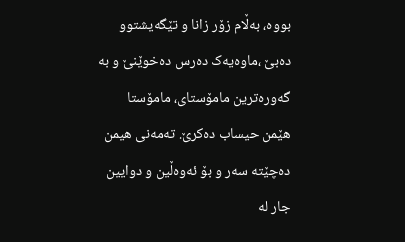بووە، بەڵام زۆر زانا و تێگەیشتوو دەبێ ،ماوەیەک دەرس دەخوێنێ و بە گەورەترین مامۆستای، مامۆستا ھێمن حیساب دەکرێ. تەمەنی ھیمن دەچێتە سەر و بۆ ئەوەڵین و دوایین جار لە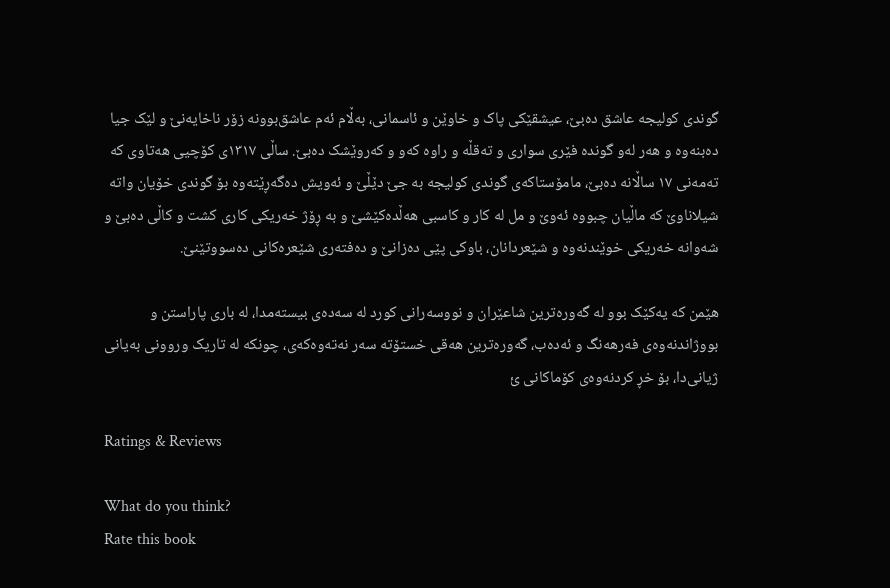گوندی کولیجە عاشق دەبێ، عیشقێکی پاک و خاوێن و ئاسمانی، بەڵام ئەم عاشق‌بوونە زۆر ناخایەنێ و لێک جیا دەبنەوە و ھەر لەو گوندە فێری سواری و تەقڵە و راوە کەو و کەروێشک دەبێ. ساڵی ١٣١٧ی کۆچیی ھەتاوی کە تەمەنی ١٧ ساڵانە دەبێ، مامۆستاکەی گوندی کولیجە بە جێ دێڵێ و ئەویش دەگەڕێتەوە بۆ گوندی خۆیان واتە شیلاناوێ کە ماڵیان چبووە ئەوێ و مل لە کار و کاسبی ھەڵدەکێشێ و بە ڕۆژ خەریکی کاری کشت و کاڵی دەبێ و شەوانە خەریکی خوێندنەوە و شێعردانان، باوکی پێی دەزانێ و دەفتەری شێعرەکانی دەسووتێنێ.

ھێمن کە یەکێک بوو لە گەورەترین شاعێران و نووسەرانی کورد لە سەدەی بیستەمدا، لە باری پاراستن و بووژاندنەوەی فەرھەنگ و ئەدەب، گەو‌رەترین ھەقی خستۆتە سەر نەتەوەکەی، چونکە لە تاریک وروونی بەیانی ژیانی‌دا، بۆ خڕ کردنەوەی کۆماکانی ئ

Ratings & Reviews

What do you think?
Rate this book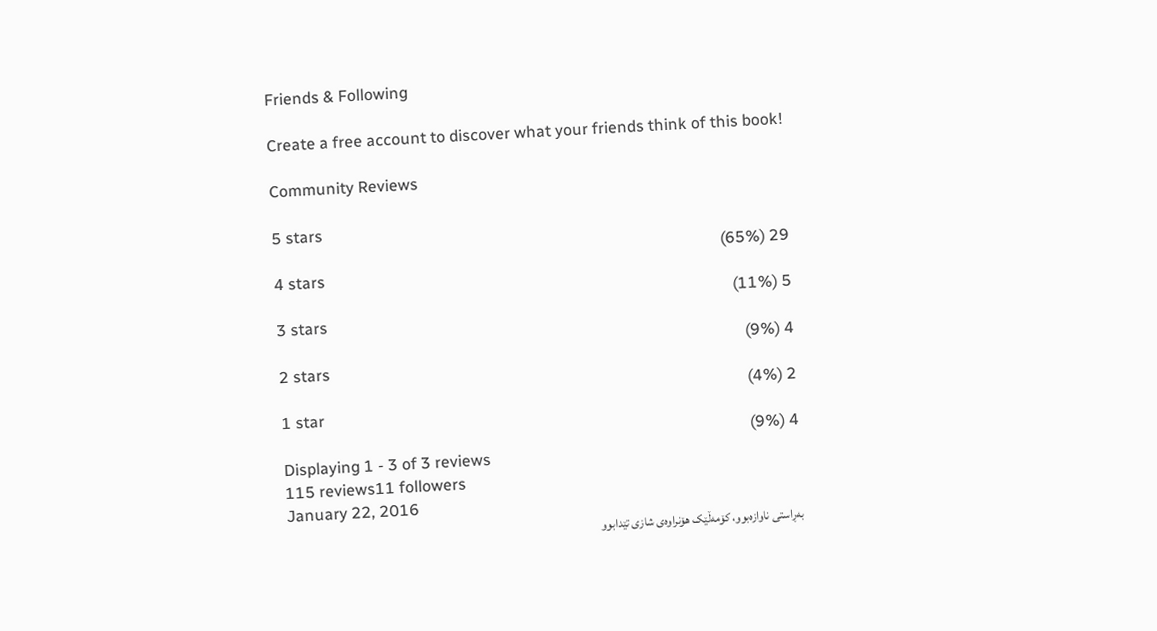Friends & Following

Create a free account to discover what your friends think of this book!

Community Reviews

5 stars
29 (65%)
4 stars
5 (11%)
3 stars
4 (9%)
2 stars
2 (4%)
1 star
4 (9%)
Displaying 1 - 3 of 3 reviews
115 reviews11 followers
January 22, 2016
بەڕاستی ناوازەبوو، کۆمەڵێک هۆنراوەی شازی تێدابوو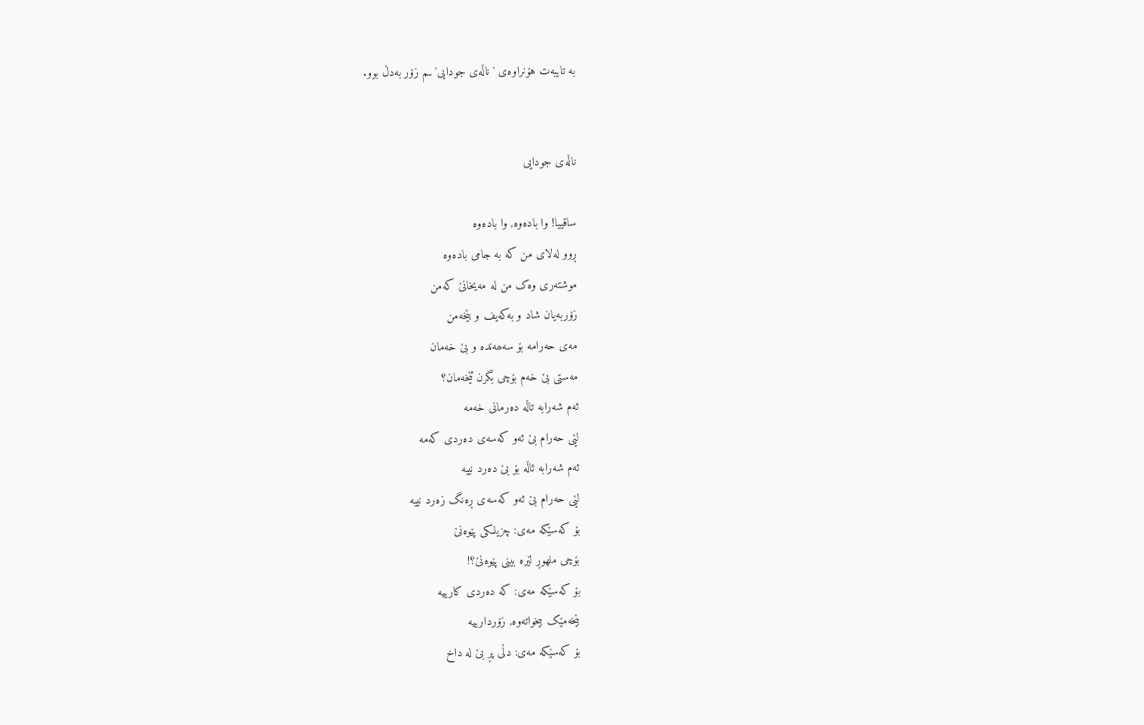بە تایبەت هۆنراوەی 'ناڵەی جودایی'ـم زۆر بەدڵ بوو.


ناڵەی جودایی

ساقییا! وا بادەوە, وا بادەوە
ڕوو لەلای من کە بە جامی بادەوە
موشتەری وەک من لە مەیخانێ کەمن
زۆربەیان شاد و بەکەیف و بێخەمن
مەی حەرامە بۆ سەھەندە و بێ خەمان
مەستی بێ خەم بۆچی بگرن ئێخەمان؟
ئەم شەرابە تاڵە دەرمانی خەمە
لێی حەرام بێ ئەو کەسەی دەردی کەمە
ئەم شەرابە ئاڵە بۆ بێ دەرد نییە
لێی حەرام بێ ئەو کەسەی ڕەنگ زەرد نییە
بۆ کەسێکە مەی: چزیلکی پێوەنێ
بۆچی ملھوڕ لێرە بینی پێوەنێ؟!
بۆ کەسێکە مەی: کە دەردی کارییە
بێخەمێک بیخواتەوە, زۆردارییە
بۆ کەسێکە مەی: دڵی پڕ بێ لە داخ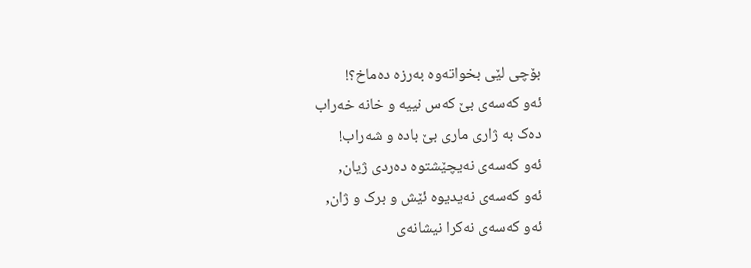بۆچی لێی بخواتەوە بەرزە دەماخ؟!
ئەو کەسەی بێ کەس نییە و خانە خەراب
دەک بە ژاری ماری بێ بادە و شەراب!
ئەو کەسەی نەیچێشتوە دەردی ژیان,
ئەو کەسەی نەیدیوە ئێش و برک و ژان,
ئەو کەسەی نەکرا نیشانەی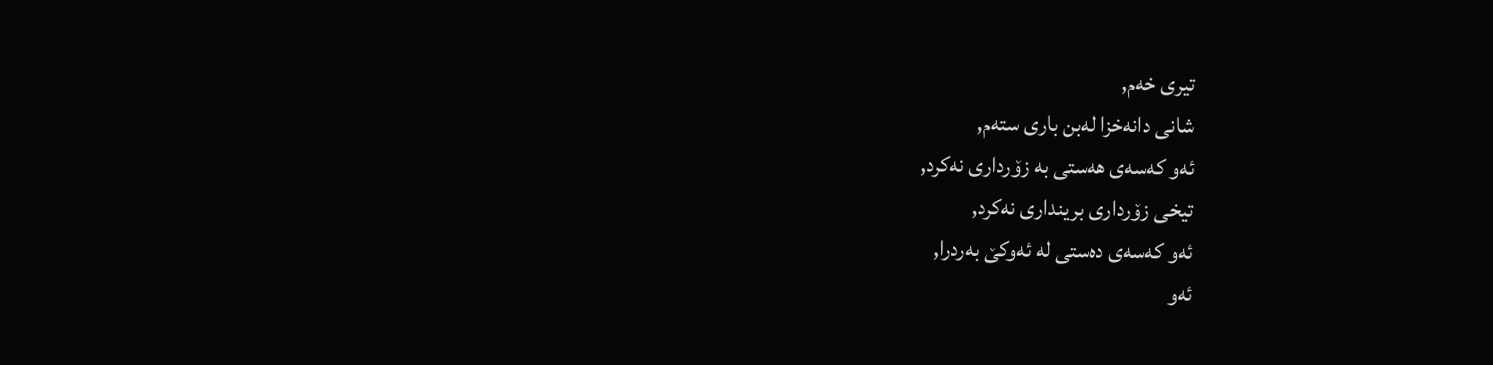تیری خەم,
شانی دانەخزا لەبن باری ستەم,
ئەو کەسەی ھەستی بە زۆرداری نەکرد,
تیخی زۆرداری برینداری نەکرد,
ئەو کەسەی دەستی لە ئەوکێ بەردرا,
ئەو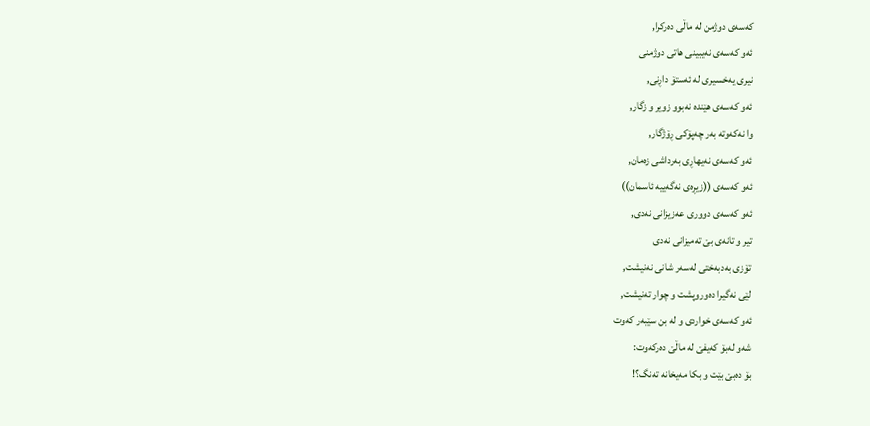کەسەی دوژمن لە ماڵی دەرکرا,
ئەو کەسەی نەیبینی ھاتی دوژمنی
نیری یەخسیری لە ئەستۆ داڕنی,
ئەو کەسەی ھێندە نەبوو زویر و زگار,
وا نەکەوتە بەر چەپۆکی ڕۆژگار,
ئەو کەسەی نەیھاڕی بەرداشی زەمان,
ئەو کەسەی ((زیڕەی نەگەییە ئاسمان))
ئەو کەسەی دووری عەزیزانی نەدی,
تیر و تانەی بێ تەمیزانی نەدی
تۆزی بەدبەختی لەسەر شانی نەنیشت,
لێی نەگیرا دەوروپشت و چوار تەنیشت,
ئەو کەسەی خواردی و لە بن سێبەر کەوت
شەو لەبۆ کەیفێ لە ماڵێ دەرکەوت:
بۆ دەبێ بێت و بکا مەیخانە تەنگ؟!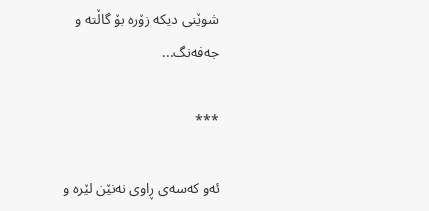شوێنی دیکە زۆرە بۆ گاڵتە و جەفەنگ...

***

ئەو کەسەی ڕاوی نەنێن لێرە و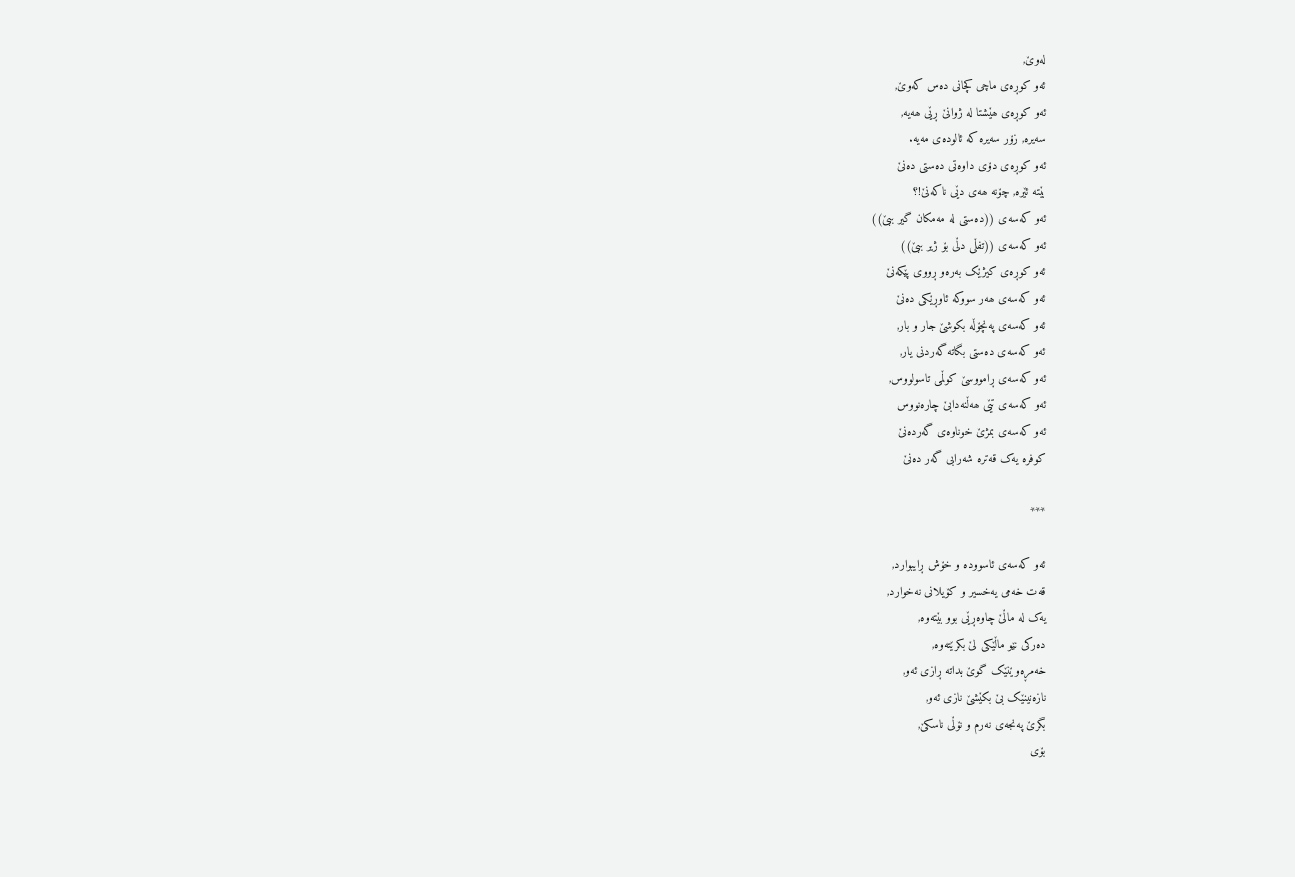لەوێ,
ئەو کوڕەی ماچی کچانی دەس کەوێ,
ئەو کوڕەی ھێشتا لە ژوانێ ڕێی ھەیە,
سەیرە, زۆر سەیرە کە ئالودەی مەیە.
ئەو کوڕەی دۆی داوەتی دەستی دەنێ
بێتە ئێرە, چۆنە ھەی دێی ناکەنێ!؟
ئەو کەسەی ((دەستی لە مەمکان گیر ببێ))
ئەو کەسەی ((تفڵی دڵی بۆ ژیر ببێ))
ئەو کوڕەی کیژێک بەرەو ڕووی پێکەنێ
ئەو کەسەی ھەر سووکە ئاوڕێکی دەنێ
ئەو کەسەی پەنچۆڵە بکوشێ جار و بار,
ئەو کەسەی دەستی بگاتە گەردنی یار,
ئەو کەسەی ڕامووسێ کوڵمی تاسولووس,
ئەو کەسەی تێی ھەڵنەدابێ چارەنووس
ئەو کەسەی بمژێ خوناوەی گەردەنێ
کوفرە یەک قەترە شەرابی گەر دەنێ

***

ئەو کەسەی ئاسوودە و خۆش ڕایبوارد,
قەت خەمی یەخسیر و کۆیلانی نەخوارد,
یەک لە ماڵێ چاوەڕێی بوو بێتەوە,
دەرکی نێو ماڵێکی لێ بکرێتەوە,
خەمڕەوێنێک گوێ بداتە ڕازی ئەو,
نازەنینێک بێ بکێشێ نازی ئەو,
بگرێ پەنجەی نەرم و نۆڵی ناسکێ,
بۆی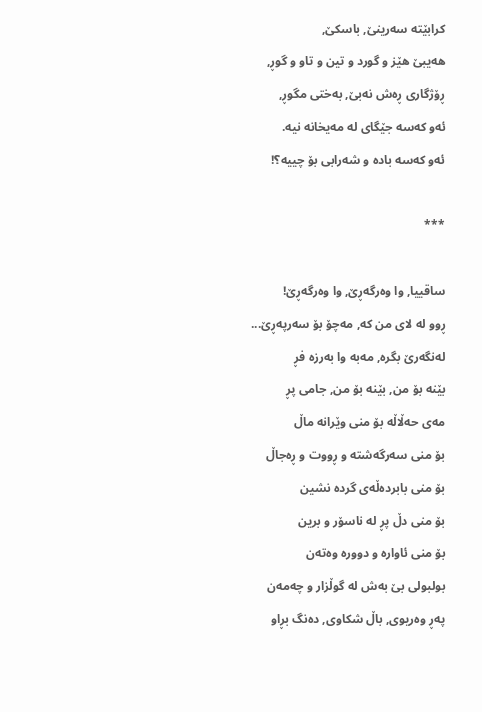کرابێتە سەرینێ, باسکێ,
ھەیبێ ھێز و گورد و تین و تاو و گوڕ,
ڕۆژگاری ڕەش نەبێ, بەختی مگوڕ,
ئەو کەسە جێگای لە مەیخانە نیە.
ئەو کەسە بادە و شەرابی بۆ چییە؟!

***

ساقییا, وا وەرگەڕێ, وا وەرگەڕێ!
ڕوو لە لای من کە, مەچۆ بۆ سەرپەڕێ...
لەنگەرێ بگرە, مەبە وا بەرزە فڕ
بێنە بۆ من, بێنە بۆ من, جامی پڕ
مەی حەڵاڵە بۆ منی وێرانە ماڵ
بۆ منی سەرگەشتە و ڕووت و ڕەجاڵ
بۆ منی بابردەڵەی گردە نشین
بۆ منی دڵ پڕ لە ناسۆر و برین
بۆ منی ئاوارە و دوورە وەتەن
بولبولی بێ بەش لە گوڵزار و چەمەن
پەڕ وەریوی, باڵ شکاوی, دەنگ بڕاو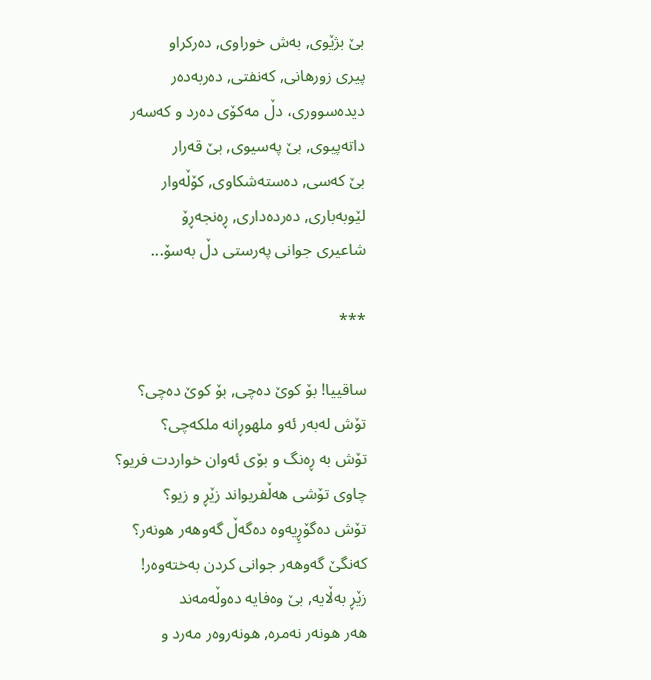بێ بژێوی, بەش خوراوی, دەرکراو
پیری زورھانی, کەنفتی, دەربەدەر
دیدەسووری، دڵ مەکۆی دەرد و کەسەر
داتەپیوی, بێ پەسیوی, بێ قەرار
بێ کەسی, دەستەشکاوی, کۆڵەوار
لێوبەباری, دەردەداری, ڕەنجەڕۆ
شاعیری جوانی پەرستی دڵ بەسۆ...

***

ساقییا! بۆ کوێ دەچی, بۆ کوێ دەچی؟
تۆش لەبەر ئەو ملھوڕانە ملکەچی؟
تۆش بە ڕەنگ و بۆی ئەوان خواردت فریو؟
چاوی تۆشی ھەڵفریواند زێڕ و زیو؟
تۆش دەگۆڕِیەوە دەگەڵ گەوھەر ھونەر؟
کەنگێ گەوھەر جوانی کردن بەختەوەر!
زێڕ بەڵایە, بێ وەفایە دەوڵەمەند
ھەر ھونەر نەمرە, ھونەروەر مەرد و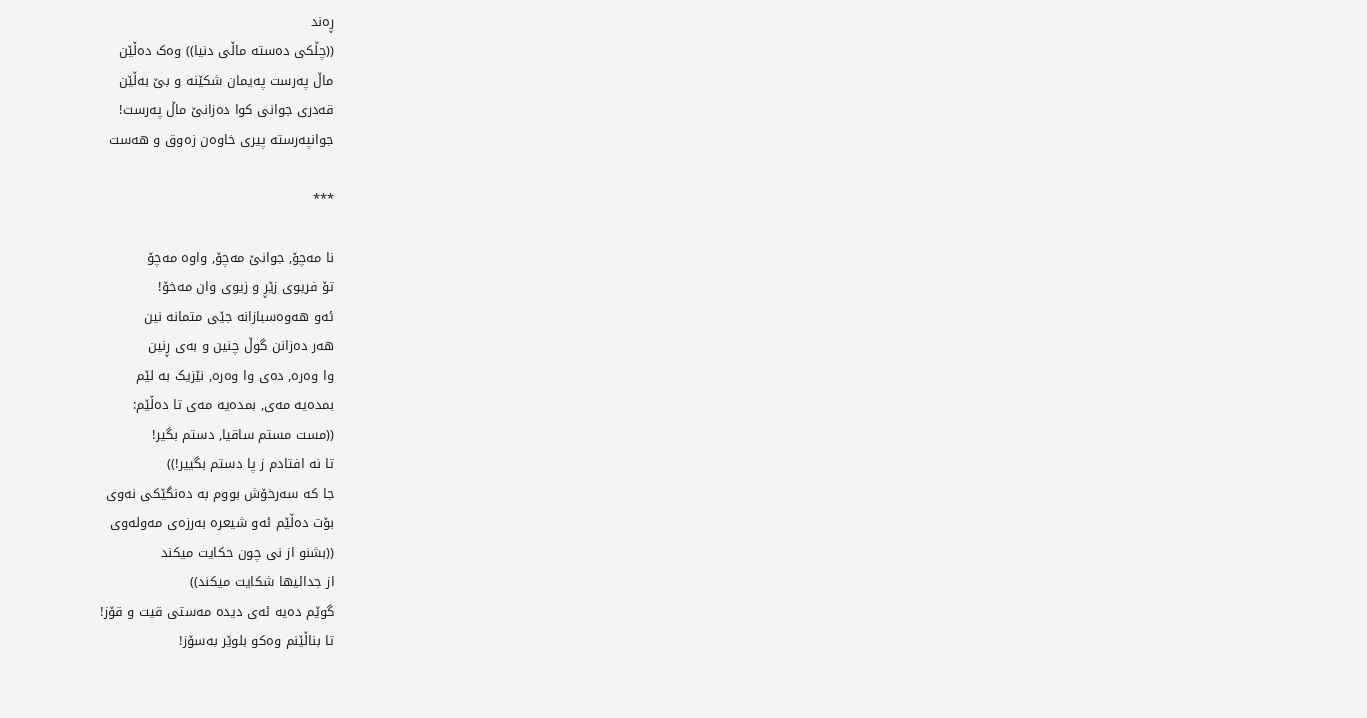ڕەند
((چڵکی دەستە ماڵی دنیا)) وەک دەڵێن
ماڵ پەرست پەیمان شکێنە و بێ بەڵێن
قەدری جوانی کوا دەزانێ ماڵ پەرست!
جوانپەرستە پیری خاوەن زەوق و ھەست

***

نا مەچۆ, جوانێ مەچۆ, واوە مەچۆ
تۆ فریوی زێڕ و زیوی وان مەخۆ!
ئەو ھەوەسبازانە جێی متمانە نین
ھەر دەزانن گوڵ چنین و بەی ڕنین
وا وەرە, دەی وا وەرە, نێزیک بە لێم
بمدەیە مەی, بمدەیە مەی تا دەڵێم:
((مست مستم ساقیا, دستم بگیر!
تا نە افتادم ز پا دستم بگیير!))
جا کە سەرخۆش بووم بە دەنگێکی نەوی
بۆت دەڵێم ئەو شیعرە بەرزەی مەولەوی
((بشنو از نی چون حکایت میکند
از جدائیھا شکایت میکند))
گوێم دەیە ئەی دیدە مەستی قیت و قۆز!
تا بناڵێنم وەکو بلوێر بەسۆز!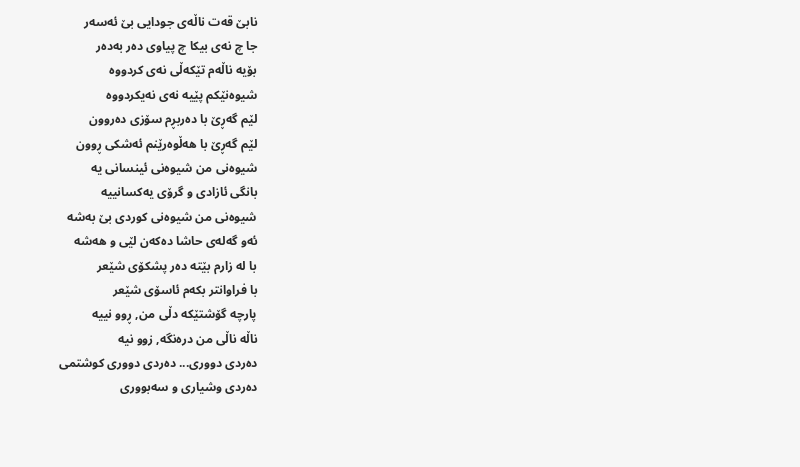نابێ قەت ناڵەی جودايی بێ ئەسەر
جا چ نەی بیکا چ پیاوی دەر بەدەر
بۆیە ناڵەم تێکەڵی نەی کردووە
شیوەنێکم پێیە نەی نەیکردووە
لێم گەڕێ با دەربڕم سۆزی دەروون
لێم گەڕێ با ھەڵوەرێنم ئەشکی ڕوون
شیوەنی من شیوەنی ئینسانی یە
بانگی ئازادی و گرۆی یەکسانیيه
شیوەنی من شیوەنی کوردی بێ بەشە
ئەو گەلەی حاشا دەکەن لێی و ھەشە
با لە زارم بێتە دەر پشکۆی شێعر
با فراوانتر بکەم ئاسۆی شێعر
پارچە گۆشتێکە دڵی من, ڕوو نییە
ناڵە ناڵی من درەنگە, زوو نیە
دەردی دووری... دەردی دووری کوشتمی
دەردی وشیاری و سەبووری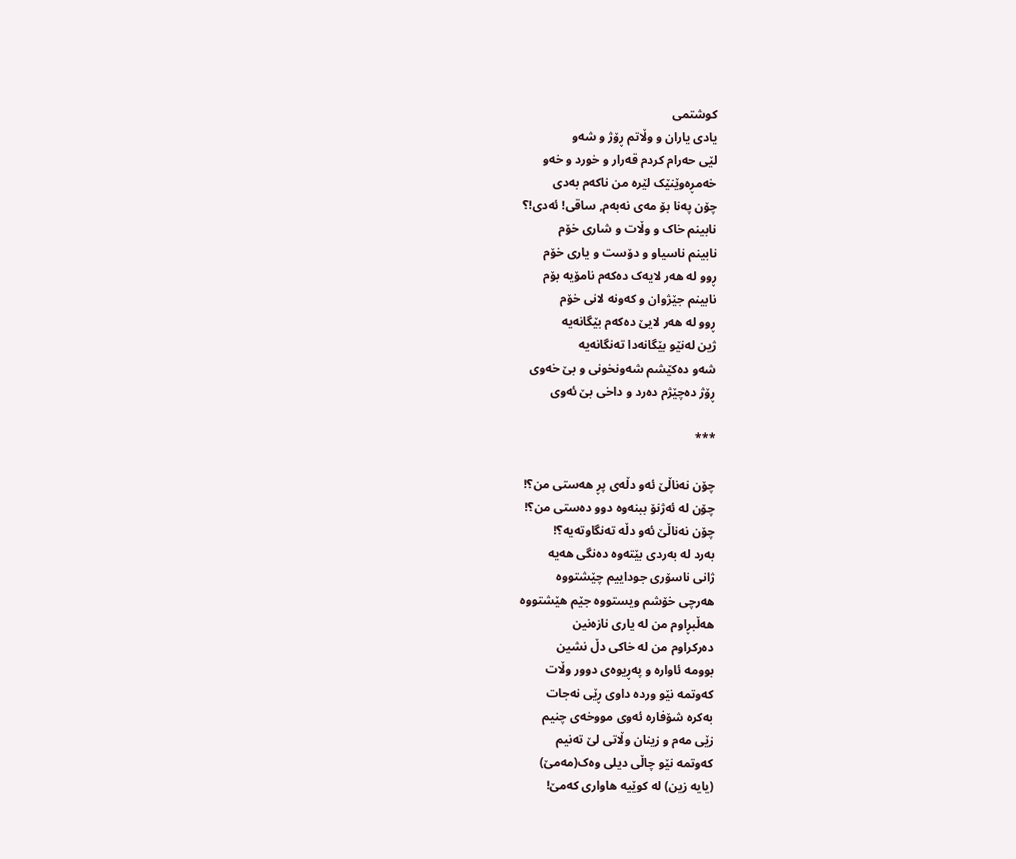کوشتمی
یادی یاران و وڵاتم ڕۆژ و شەو
لێی حەرام کردم قەرار و خورد و خەو
خەمڕەوێنێک لێرە من ناکەم بەدی
چۆن پەنا بۆ مەی نەبەم, ساقی! ئەدی!؟
نابینم خاک و وڵات و شاری خۆم
نابینم ناسیاو و دۆست و یاری خۆم
ڕوو لە ھەر لایەک دەکەم نامۆیە بۆم
نابینم جێژوان و کەونە لانی خۆم
ڕوو لە ھەر لایێ دەکەم بێگانەیە
ژین لەنێو بێگانەدا تەنگانەيه
شەو دەکێشم شەونخونی و بێ خەوی
ڕۆژ دەچێژم دەرد و داخی بێ ئه‌وی

***

چۆن نەناڵێ ئەو دڵەی پڕ ھەستی من؟!
چۆن لە ئەژنۆ ببنەوە دوو دەستی من؟!
چۆن نەناڵێ ئەو دڵە تەنگاوتەیە؟!
بەرد لە بەردی بێتەوە دەنگی ھەیە
ژانی ناسۆری جوداییم چێشتووە
ھەرچی خۆشم ویستووە جێم ھێشتووە
ھەڵبڕاوم من لە یاری نازەنین
دەرکراوم من لە خاکی دڵ نشین
بوومە ئاوارە و پەڕیوەی دوور وڵات
کەوتمە نێو وردە داوی ڕێی نەجات
بەکرە شۆفارە ئەوی مووخەی چنیم
زێی مەم و زینان وڵاتی لێ تەنیم
کەوتمە نێو چاڵی دیلی وەک(مەمێ)
(یایە زین) لە کوێیە ھاواری کەمێ!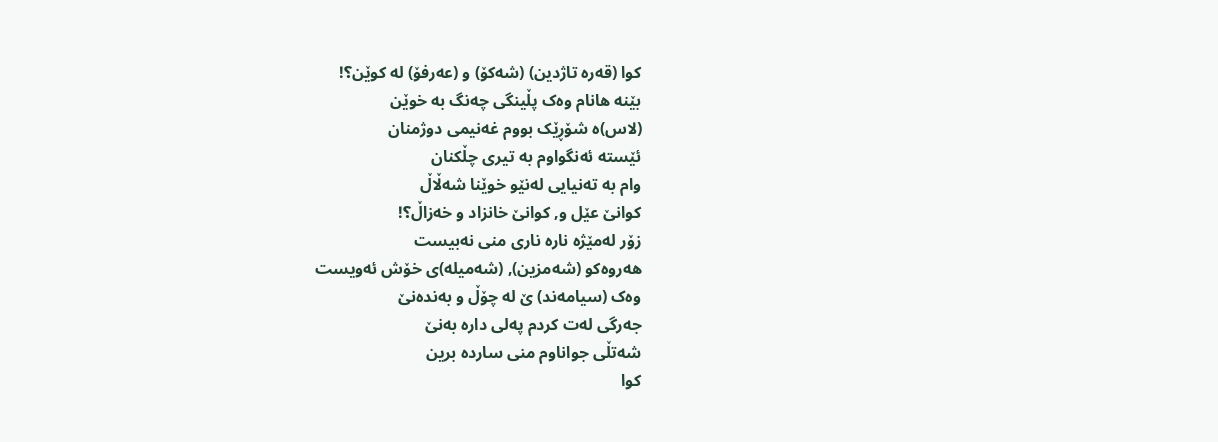کوا (قەرە تاژدین) (شەکۆ) و (عەرفۆ) لە کوێن؟!
بێنە ھانام وەک پڵينگی چەنگ بە خوێن
(لاس)ە شۆڕێک بووم غەنیمی دوژمنان
ئێستە ئەنگواوم بە تیری چڵکنان
وام بە تەنیایی لەنێو خوێنا شەڵاڵ
کوانێ عێل و, کوانێ خانزاد و خەزاڵ؟!
زۆر لەمێژە نارە ناری منی نەبیست
ھەروەکو (شەمزین), (شەمیلە)ی خۆش ئەویست
وەک (سیامەند) ێ لە چۆڵ و بەندەنێ
جەرگی لەت کردم پەلی دارە بەنێ
شەتڵی جواناوم منی ساردە برین
کوا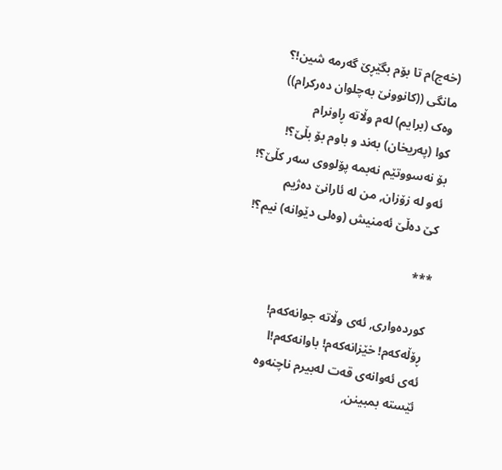(خەج)م تا بۆم بگێڕێ گەرمە شین!؟
مانگی ((کانوونێ بەچلوان دەرکرام))
وەک (برایم) لەم وڵاتە ڕاونرام
کوا (پەریخان) بەند و باوم بۆ بڵێ؟!
بۆ نەسووتێم نەبمە پۆلووی سەر کڵێ؟!
ئەو لە زۆزان, من له ئارانێ دەژیم
کێ دەڵێ ئەمنیش (وەلی دێوانە) نیم؟!

***

کوردەواری, ئەی وڵاتە جوانەکەم!
ڕۆڵەکەم! خێزانەکەم! باوانەکەم!ا
ئەی ئەوانەی قەت لەبیرم ناچنەوە
ئێستە بمبینن,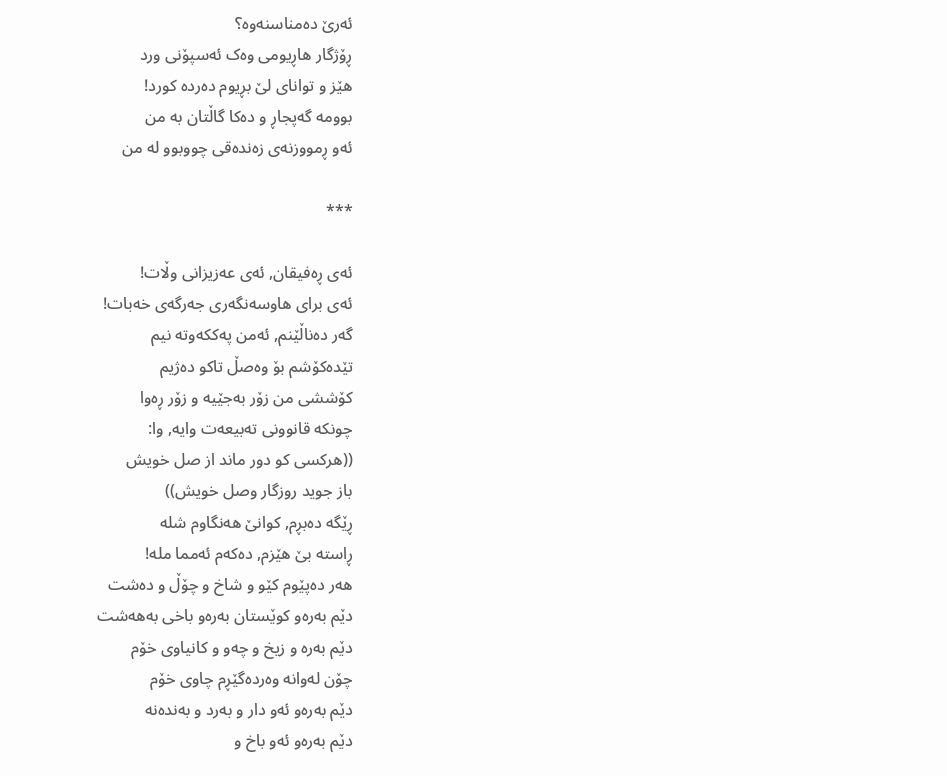ئەرێ دەمناسنەوە؟
ڕۆژگار ھاڕیومی وەک ئەسپۆنی ورد
ھێز و توانای لێ بڕیوم دەردە کورد!
بوومە گەپجاڕ و دەکا گاڵتان بە من
ئەو ڕمووزنەی زەندەقی چووبوو لە من

***

ئەی ڕەفیقان, ئەی عەزیزانی وڵات!
ئەی برای ھاوسەنگەری جەرگەی خەبات!
گەر دەناڵێنم, ئەمن پەککەوتە نیم
تێدەکۆشم بۆ وەصڵ تاکو دەژیم
کۆششی من زۆر بەجێیە و زۆر ڕەوا
چونکە قانوونی تەبیعەت وایە, وا:
((ھرکسی کو دور ماند از صل خویش
باز جوید روزگار وصل خویش))
ڕێگە دەبڕم, کوانێ ھەنگاوم شلە
ڕاستە بێ ھێزم, دەکەم ئەمما ملە!
ھەر دەپێوم کێو و شاخ و چۆڵ و دەشت
دێم بەرەو کوێستان بەرەو باخی بەھەشت
دێم بەرە و زیخ و چەو و کانیاوی خۆم
چۆن لەوانە وەردەگێڕم چاوی خۆم
دێم بەرەو ئەو دار و بەرد و بەندەنە
دێم بەرەو ئەو باخ و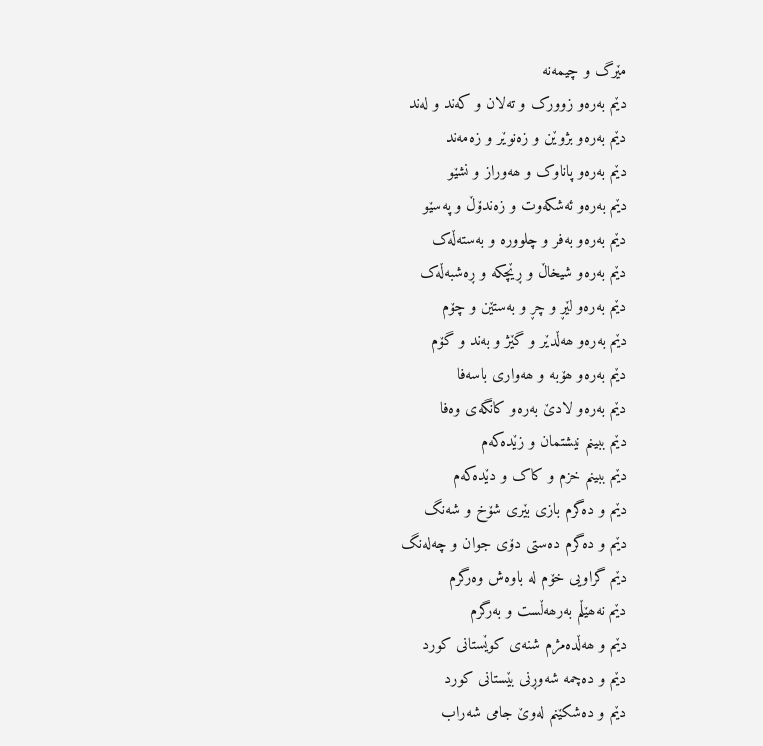مێرگ و چیمەنە
دێم بەرەو زوورک و تەلان و کەند و لەند
دێم بەرەو بژوێن و زەنوێر و زەمەند
دێم بەرەو پاناوک و ھەوراز و نشێو
دێم بەرەو ئەشکەوت و زەندۆڵ و پەسێو
دێم بەرەو بەفر و چلوورە و بەستەڵەک
دێم بەرەو شیخاڵ و ڕێچکە و ڕەشبەڵەک
دێم بەرەو لێڕ و چڕ و بەستێن و چۆم
دێم بەرەو ھەڵدێر و گێژ و بەند و گۆم
دێم بەرەو ھۆبە و ھەواری باسەفا
دێم بەرەو لادێ بەرەو کانگەی وەفا
دێم ببینم نیشتمان و زێدەکەم
دێم ببینم خزم و کاک و دێدەکەم
دێم و دەگرم بازی بێری شۆخ و شەنگ
دێم و دەگرم دەستی دۆی جوان و چەلەنگ
دێم گراويی خۆم لە باوەش وەرگرم
دێم نەھێڵم بەرھەڵست و بەرگرم
دێم و ھەڵدەمژم شنەی کوێستانی کورد
دێم و دەچمە شەوڕنی بێستانی کورد
دێم و دەشکێنم لەوێ جامی شەراب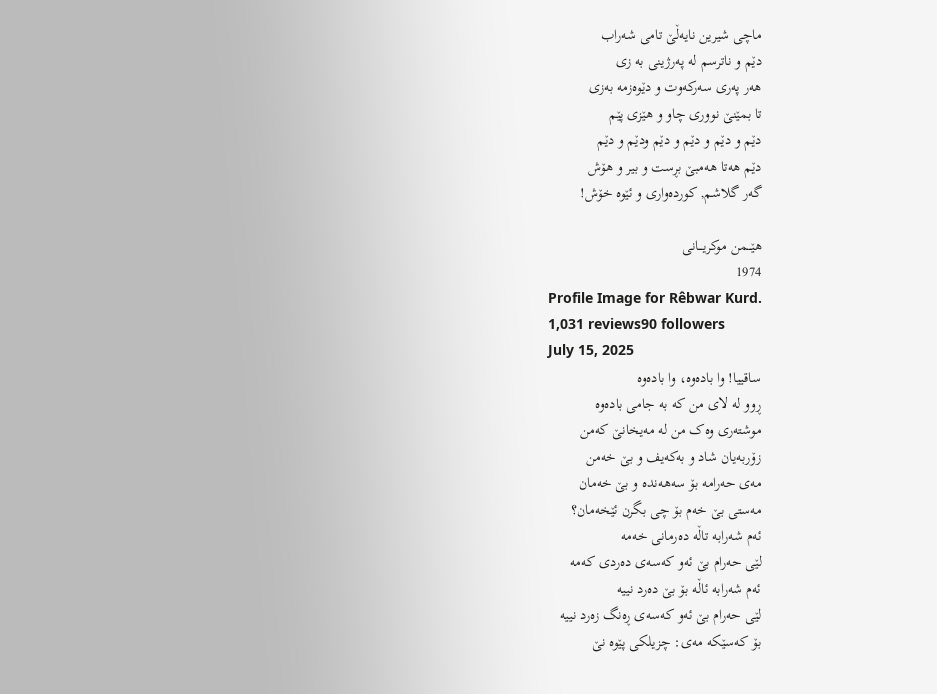ماچی شیرین نایەڵێ تامی شەراب
دێم و ناترسم لە پەرژینی بە زی
ھەر پەری سەرکەوت و دێوەزمە بەزی
تا بمێنێ نووری چاو و ھێزی پێم
دێم و دێم و دێم و دێم ودێم و دێم
دێم ھەتا ھەمبێ بڕست و بیر و ھۆش
گەر گلاشم, کوردەواری و ئێوە خۆش!

ھێـــمن موکريـــانی
1974
Profile Image for Rêbwar Kurd.
1,031 reviews90 followers
July 15, 2025
ساقییا! وا بادەوە، وا بادەوە
ڕوو لە لای من کە بە جامی بادەوە
موشتەری وەک من لە مەیخانێ کەمن
زۆربەیان شاد و بەکەیف و بێ خەمن
مەی حەرامە بۆ سەهەندە و بێ خەمان
مەستی بێ خەم بۆ چی بگرن ئێخەمان؟
ئەم شەرابە تاڵە دەرمانی خەمە
لێی حەرام بێ ئەو کەسەی دەردی کەمە
ئەم شەرابە ئاڵە بۆ بێ دەرد نییە
لێی حەرام بێ ئەو کەسەی ڕەنگ زەرد نییە
بۆ کەسێکە مەی: چزیلکی پێوە نێ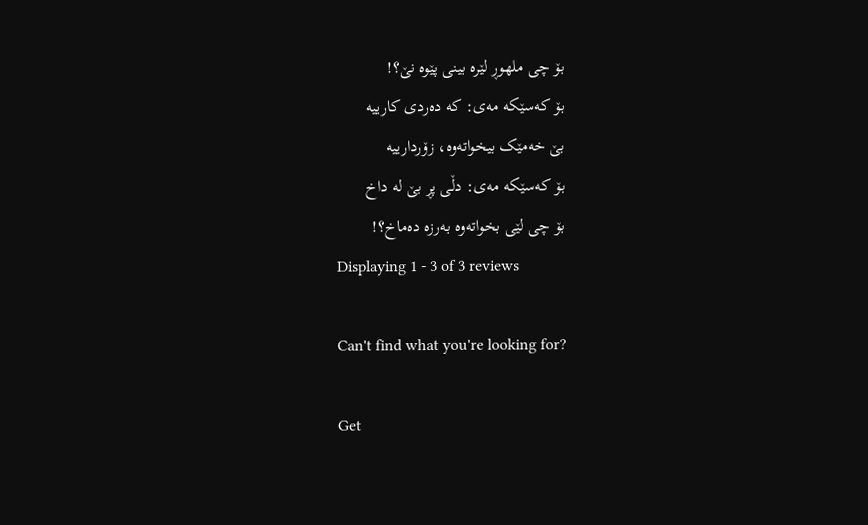بۆ چی ملهوڕ لێرە بینی پێوە نێ؟!
بۆ کەسێکە مەی: کە دەردی کارییە
بێ خەمێک بیخواتەوە، زۆردارییە
بۆ کەسێکە مەی: دڵی پڕ بێ لە داخ
بۆ چی لێی بخواتەوە بەرزە دەماخ؟!
Displaying 1 - 3 of 3 reviews

Can't find what you're looking for?

Get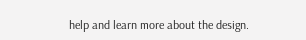help and learn more about the design.